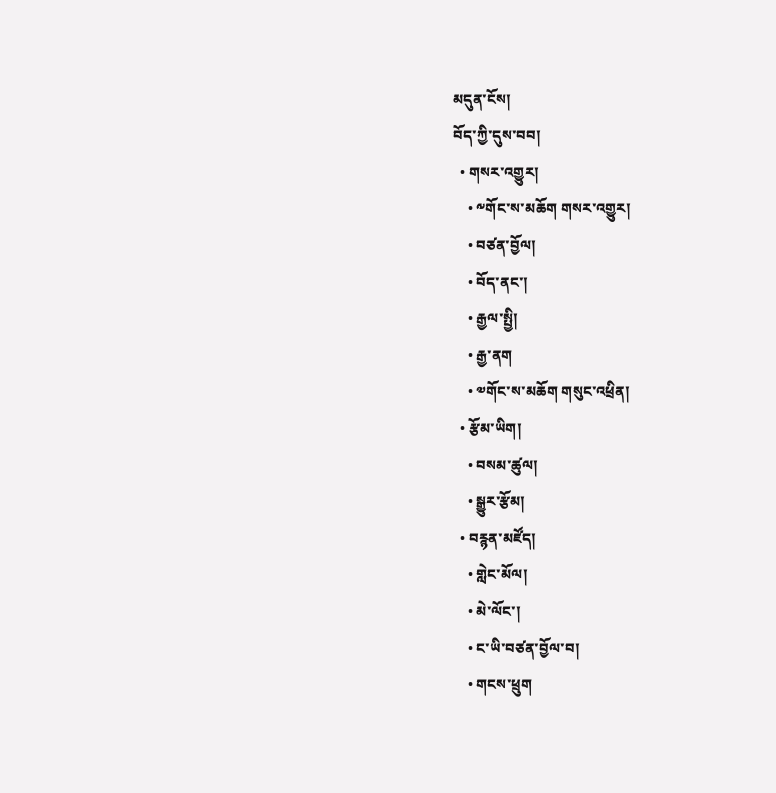མདུན་ངོས།
བོད་ཀྱི་དུས་བབ།
  • གསར་འགྱུར།
    • ༸གོང་ས་མཆོག གསར་འགྱུར།
    • བཙན་བྱོལ།
    • བོད་ནང་།
    • རྒྱལ་སྤྱི།
    • རྒྱ་ནག
    • ༧གོང་ས་མཆོག གསུང་འཕྲིན།
  • རྩོམ་ཡིག།
    • བསམ་ཚུལ།
    • སྒྱུར་རྩོམ།
  • བརྙན་མཛོད།
    • གླེང་མོལ།
    • མེ་ལོང་།
    • ང་ཡི་བཙན་བྱོལ་བ།
    • གངས་ཕྲུག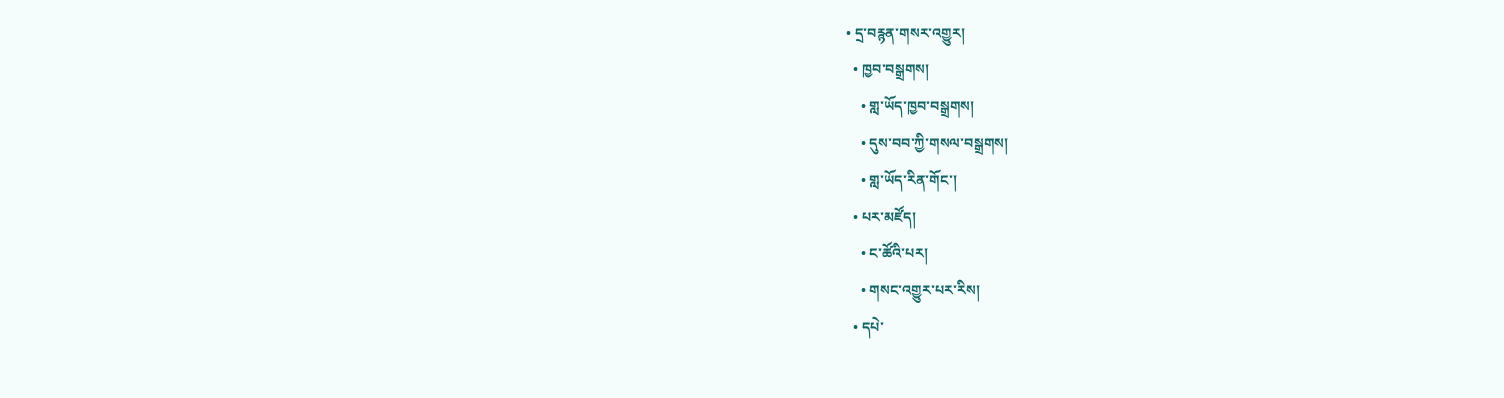• དྲ་བརྙན་གསར་འགྱུར།
  • ཁྱབ་བསྒྲགས།
    • གླ་ཡོད་ཁྱབ་བསྒྲགས།
    • དུས་བབ་ཀྱི་གསལ་བསྒྲགས།
    • གླ་ཡོད་རིན་གོང་།
  • པར་མཛོད།
    • ང་ཚོའི་པར།
    • གསང་འགྱུར་པར་རིས།
  • དཔེ་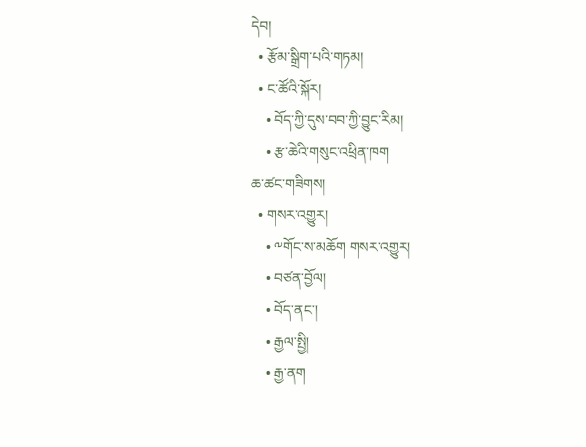དེབ།
  • རྩོམ་སྒྲིག་པའི་གཏམ།
  • ང་ཚོའི་སྐོར།
    • བོད་ཀྱི་དུས་བབ་ཀྱི་བྱུང་རིམ།
    • རྩ་ཆེའི་གསུང་འཕྲིན་ཁག
ཆ་ཚང་གཟིགས།
  • གསར་འགྱུར།
    • ༸གོང་ས་མཆོག གསར་འགྱུར།
    • བཙན་བྱོལ།
    • བོད་ནང་།
    • རྒྱལ་སྤྱི།
    • རྒྱ་ནག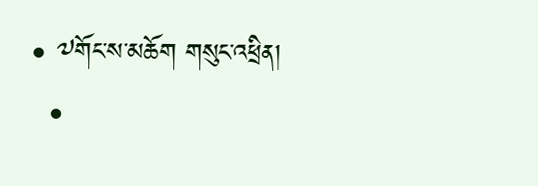• ༧གོང་ས་མཆོག གསུང་འཕྲིན།
  •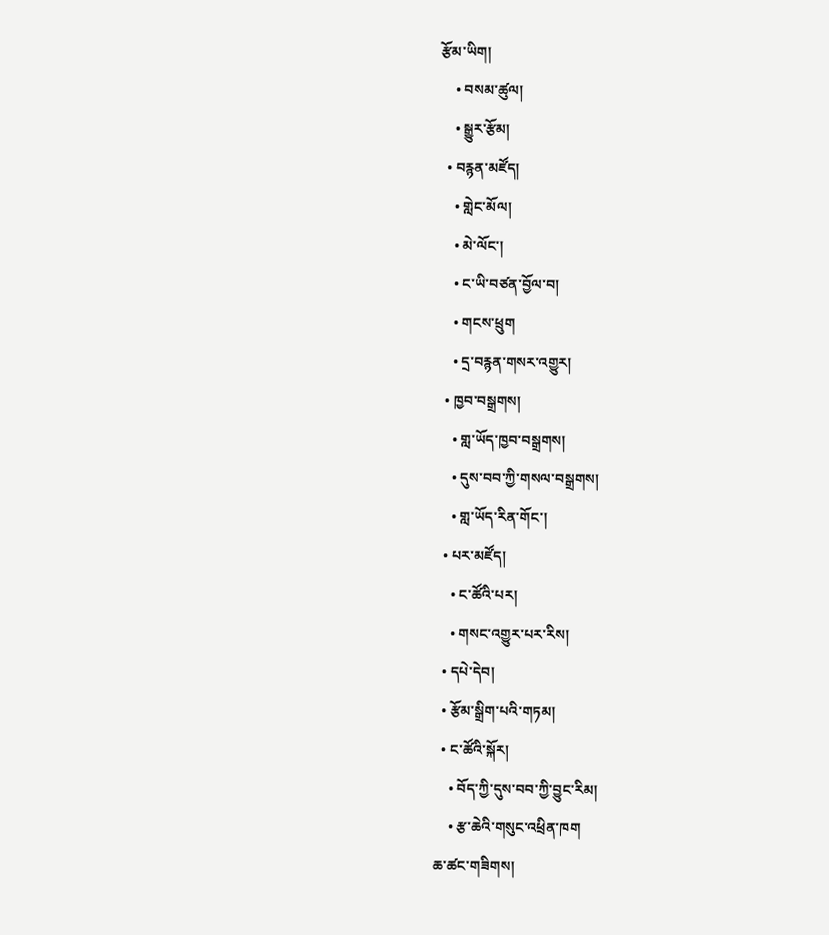རྩོམ་ཡིག།
    • བསམ་ཚུལ།
    • སྒྱུར་རྩོམ།
  • བརྙན་མཛོད།
    • གླེང་མོལ།
    • མེ་ལོང་།
    • ང་ཡི་བཙན་བྱོལ་བ།
    • གངས་ཕྲུག
    • དྲ་བརྙན་གསར་འགྱུར།
  • ཁྱབ་བསྒྲགས།
    • གླ་ཡོད་ཁྱབ་བསྒྲགས།
    • དུས་བབ་ཀྱི་གསལ་བསྒྲགས།
    • གླ་ཡོད་རིན་གོང་།
  • པར་མཛོད།
    • ང་ཚོའི་པར།
    • གསང་འགྱུར་པར་རིས།
  • དཔེ་དེབ།
  • རྩོམ་སྒྲིག་པའི་གཏམ།
  • ང་ཚོའི་སྐོར།
    • བོད་ཀྱི་དུས་བབ་ཀྱི་བྱུང་རིམ།
    • རྩ་ཆེའི་གསུང་འཕྲིན་ཁག
ཆ་ཚང་གཟིགས།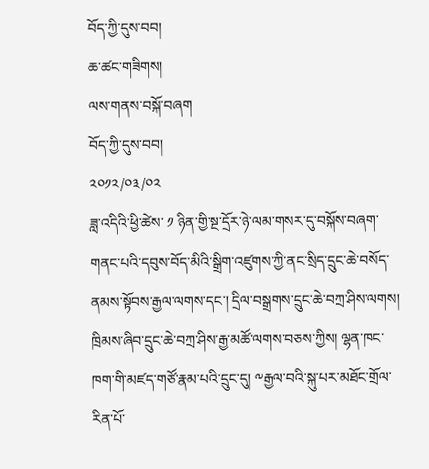བོད་ཀྱི་དུས་བབ།
ཆ་ཚང་གཟིགས།
ལས་གནས་བསྐོ་བཞག
བོད་ཀྱི་དུས་བབ།
༢༠༡༢/༠༣/༠༢
ཟླ་འདིའི་ཕྱི་ཚེས་ ༡ ཉིན་གྱི་སྔ་དྲོར་ཉེ་ལམ་གསར་དུ་བསྐོས་བཞག་གནང་པའི་དབུས་བོད་མིའི་སྒྲིག་འཛུགས་ཀྱི་ནང་སྲིད་དྲུང་ཆེ་བསོད་ནམས་སྟོབས་རྒྱལ་ལགས་དང་། དྲིལ་བསྒྲགས་དྲུང་ཆེ་བཀྲ་ཤིས་ལགས། ཁྲིམས་ཞིབ་དྲུང་ཆེ་བཀྲ་ཤིས་རྒྱ་མཚོ་ལགས་བཅས་ཀྱིས། ལྷན་ཁང་ཁག་གི་མཛད་གཙོ་རྣམ་པའི་དྲུང་དུ། ༸རྒྱལ་བའི་སྐུ་པར་མཐོང་གྲོལ་རིན་པོ་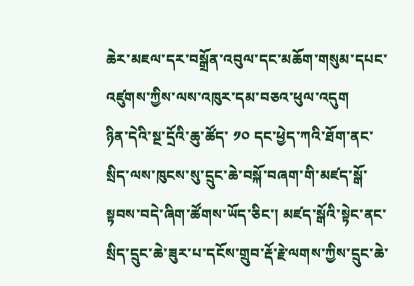ཆེར་མཇལ་དར་བསྒྲོན་འབུལ་དང་མཆོག་གསུམ་དཔང་འཛུགས་ཀྱིས་ལས་འཁུར་དམ་བཅའ་ཕུལ་འདུག
ཉིན་དེའི་སྔ་དྲོའི་ཆུ་ཚོད་ ༡༠ དང་ཕྱེད་ཀའི་ཐོག་ནང་སྲིད་ལས་ཁུངས་སུ་དྲུང་ཆེ་བསྐོ་བཞག་གི་མཛད་སྒོ་སྟབས་བདེ་ཞིག་ཚོགས་ཡོད་ཅིང་། མཛད་སྒོའི་སྟེང་ནང་སྲིད་དྲུང་ཆེ་ཟུར་པ་དངོས་གྲུབ་རྡོ་རྗེ་ལགས་ཀྱིས་དྲུང་ཆེ་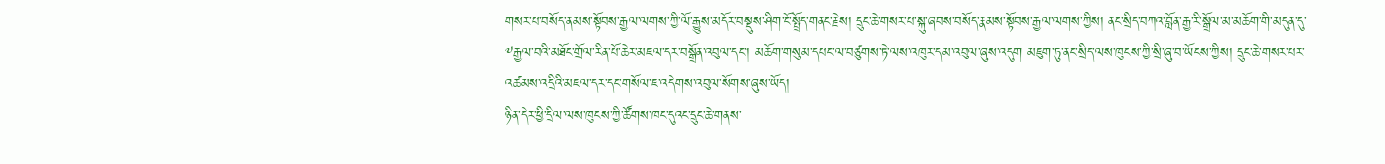གསར་པ་བསོད་ནམས་སྟོབས་རྒྱལ་ལགས་ཀྱི་ལོ་རྒྱུས་མདོར་བསྡུས་ཤིག་ངོ་སྤྲོད་གནང་རྗེས། དྲུང་ཆེ་གསར་པ་སྐུ་ཞབས་བསོད་རྣམས་སྟོབས་རྒྱལ་ལགས་ཀྱིས། ནང་སྲིད་བཀའ་བློན་རྒྱ་རི་སྒྲོལ་མ་མཆོག་གི་མདུན་དུ་༸རྒྱལ་བའི་མཐོང་གྲོལ་རིན་པོ་ཆེར་མཇལ་དར་བསྒྲོན་འབུལ་དང་། མཆོག་གསུམ་དཔང་ལ་བཙུགས་ཏེ་ལས་འཁུར་དམ་འབུལ་ཞུས་འདུག མཇུག་ཏུ་ནང་སྲིད་ལས་ཁུངས་ཀྱི་སྲི་ཞུ་བ་ཡོངས་ཀྱིས། དྲུང་ཆེ་གསར་པར་འཚམས་འདྲིའི་མཇལ་དར་དང་གསོལ་ཇ་འདེགས་འབུལ་སོགས་ཞུས་ཡོད།
ཉིན་དེར་ཕྱི་དྲིལ་ལས་ཁུངས་ཀྱི་ཚོགས་ཁང་དུའང་དྲུང་ཆེ་གནས་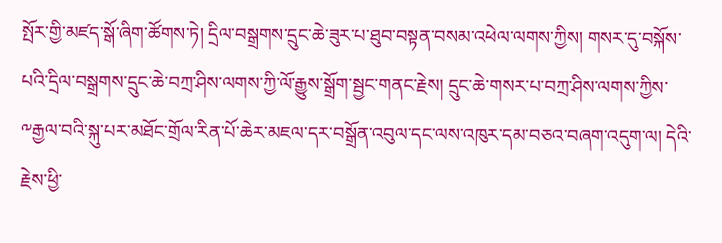སྤོར་གྱི་མཛད་སྒོ་ཞིག་ཚོགས་ཏེ། དྲིལ་བསྒྲགས་དྲུང་ཆེ་ཟུར་པ་ཐུབ་བསྟན་བསམ་འཕེལ་ལགས་ཀྱིས། གསར་དུ་བསྐོས་པའི་དྲིལ་བསྒྲགས་དྲུང་ཆེ་བཀྲ་ཤིས་ལགས་ཀྱི་ལོ་རྒྱུས་སྒྲོག་སྦྱང་གནང་རྗེས། དྲུང་ཆེ་གསར་པ་བཀྲ་ཤིས་ལགས་ཀྱིས་༸རྒྱལ་བའི་སྐུ་པར་མཐོང་གྲོལ་རིན་པོ་ཆེར་མཇལ་དར་བསྒྲོན་འབུལ་དང་ལས་འཁུར་དམ་བཅའ་བཞག་འདུག་ལ། དེའི་རྗེས་ཕྱི་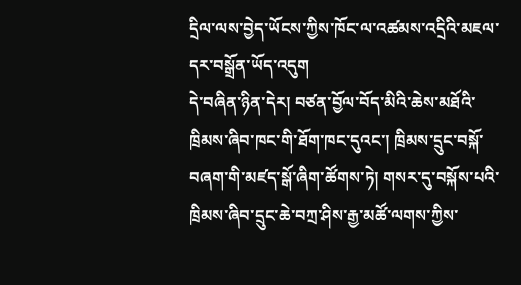དྲིལ་ལས་བྱེད་ཡོངས་ཀྱིས་ཁོང་ལ་འཚམས་འདྲིའི་མཇལ་དར་བསྒྲོན་ཡོད་འདུག
དེ་བཞིན་ཉིན་དེར། བཙན་བྱོལ་བོད་མིའི་ཆེས་མཐོའི་ཁྲིམས་ཞིབ་ཁང་གི་ཐོག་ཁང་དུའང་། ཁྲིམས་དྲུང་བསྐོ་བཞག་གི་མཛད་སྒོ་ཞིག་ཚོགས་ཏེ། གསར་དུ་བསྐོས་པའི་ཁྲིམས་ཞིབ་དྲུང་ཆེ་བཀྲ་ཤིས་རྒྱ་མཚོ་ལགས་ཀྱིས་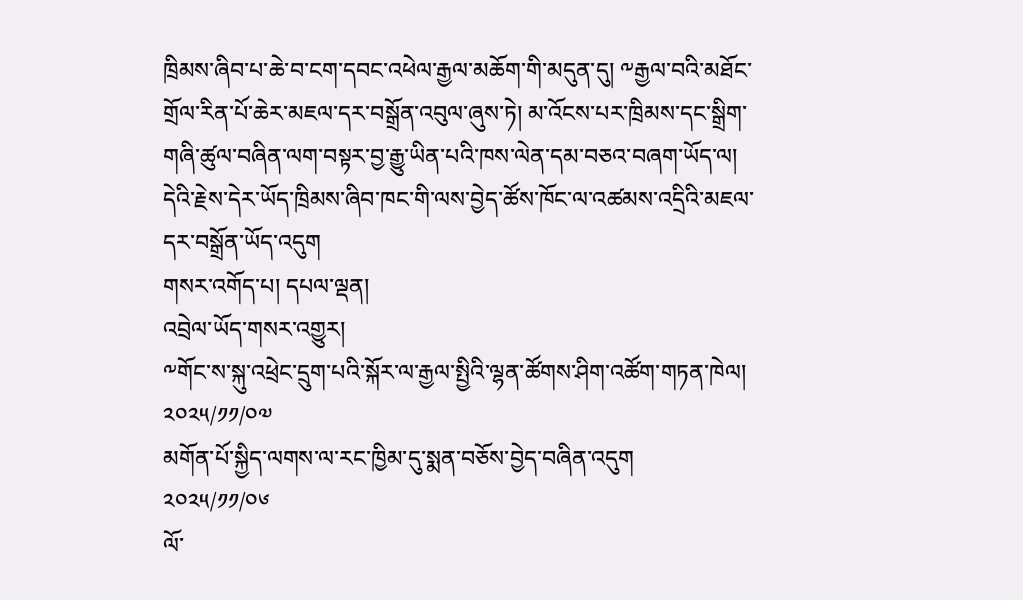ཁྲིམས་ཞིབ་པ་ཆེ་བ་ངག་དབང་འཕེལ་རྒྱལ་མཆོག་གི་མདུན་དུ། ༸རྒྱལ་བའི་མཐོང་གྲོལ་རིན་པོ་ཆེར་མཇལ་དར་བསྒྲོན་འབུལ་ཞུས་ཏེ། མ་འོངས་པར་ཁྲིམས་དང་སྒྲིག་གཞི་ཚུལ་བཞིན་ལག་བསྟར་བྱ་རྒྱུ་ཡིན་པའི་ཁས་ལེན་དམ་བཅའ་བཞག་ཡོད་ལ། དེའི་རྗེས་དེར་ཡོད་ཁྲིམས་ཞིབ་ཁང་གི་ལས་བྱེད་ཚོས་ཁོང་ལ་འཚམས་འདྲིའི་མཇལ་དར་བསྒྲོན་ཡོད་འདུག
གསར་འགོད་པ། དཔལ་ལྡན།
འབྲེལ་ཡོད་གསར་འགྱུར།
༸གོང་ས་སྐུ་འཕྲེང་དྲུག་པའི་སྐོར་ལ་རྒྱལ་སྤྱིའི་ལྷན་ཚོགས་ཤིག་འཚོག་གཏན་ཁེལ།
༢༠༢༥/༡༡/༠༧
མགོན་པོ་སྐྱིད་ལགས་ལ་རང་ཁྱིམ་དུ་སྨན་བཅོས་བྱེད་བཞིན་འདུག
༢༠༢༥/༡༡/༠༦
ལོ་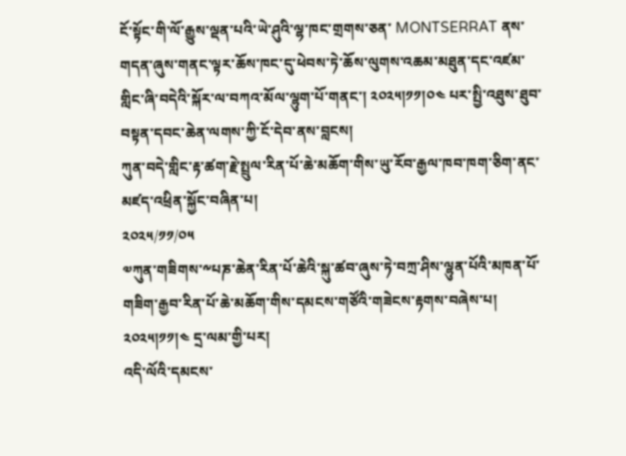ངོ་སྟོང་གི་ལོ་རྒྱུས་ལྡན་པའི་ཡེ་ཤུའི་ལྷ་ཁང་གྲགས་ཅན་ MONTSERRAT ནས་གདན་ཞུས་གནང་ལྟར་ཆོས་ཁང་དུ་ཕེབས་ཏེ་ཆོས་ལུགས་འཆམ་མཐུན་དང་འཛམ་གླིང་ཞི་བདེའི་སྐོར་ལ་བཀའ་མོལ་ལྷུག་པོ་གནང་། ༢༠༢༥།༡༡།༠༤ པར་སྤྱི་འཐུས་ཐུབ་བསྟན་དབང་ཆེན་ལགས་ཀྱི་ངོ་དེབ་ནས་བླངས།
ཀུན་བདེ་གླིང་རྟ་ཚག་རྗེ་སྤྲུལ་རིན་པོ་ཆེ་མཆོག་གིས་ཡུ་རོབ་རྒྱལ་ཁབ་ཁག་ཅིག་ནང་མཛད་འཕྲིན་སྐྱོང་བཞིན་པ།
༢༠༢༥/༡༡/༠༥
༧ཀུན་གཟིགས་༸པཎ་ཆེན་རིན་པོ་ཆེའི་སྐུ་ཚབ་ཞུས་ཏེ་བཀྲ་ཤིས་ལྷུན་པོའི་མཁན་པོ་གཟིག་རྒྱབ་རིན་པོ་ཆེ་མཆོག་གིས་དམངས་གཙོའི་གཟེངས་རྟགས་བཞེས་པ། ༢༠༢༥།༡༡།༤ དྲ་ལམ་གྱི་པར།
འདི་ལོའི་དམངས་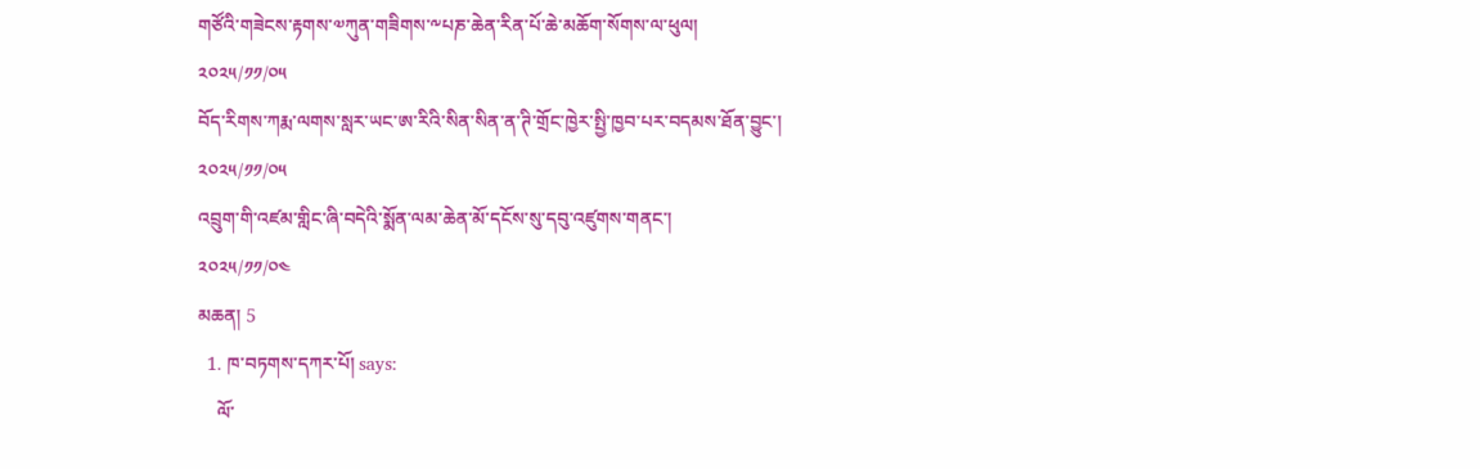གཙོའི་གཟེངས་རྟགས་༧ཀུན་གཟིགས་༸པཎ་ཆེན་རིན་པོ་ཆེ་མཆོག་སོགས་ལ་ཕུལ།
༢༠༢༥/༡༡/༠༥
བོད་རིགས་ཀརྨ་ལགས་སླར་ཡང་ཨ་རིའི་སིན་སིན་ན་ཊི་གྲོང་ཁྱེར་སྤྱི་ཁྱབ་པར་བདམས་ཐོན་བྱུང་།
༢༠༢༥/༡༡/༠༥
འབྲུག་གི་འཛམ་གླིང་ཞི་བདེའི་སྨོན་ལམ་ཆེན་མོ་དངོས་སུ་དབུ་འཛུགས་གནང་།
༢༠༢༥/༡༡/༠༤
མཆན། 5
  1. ཁ་བཏགས་དཀར་པོ། says:
    ལོ་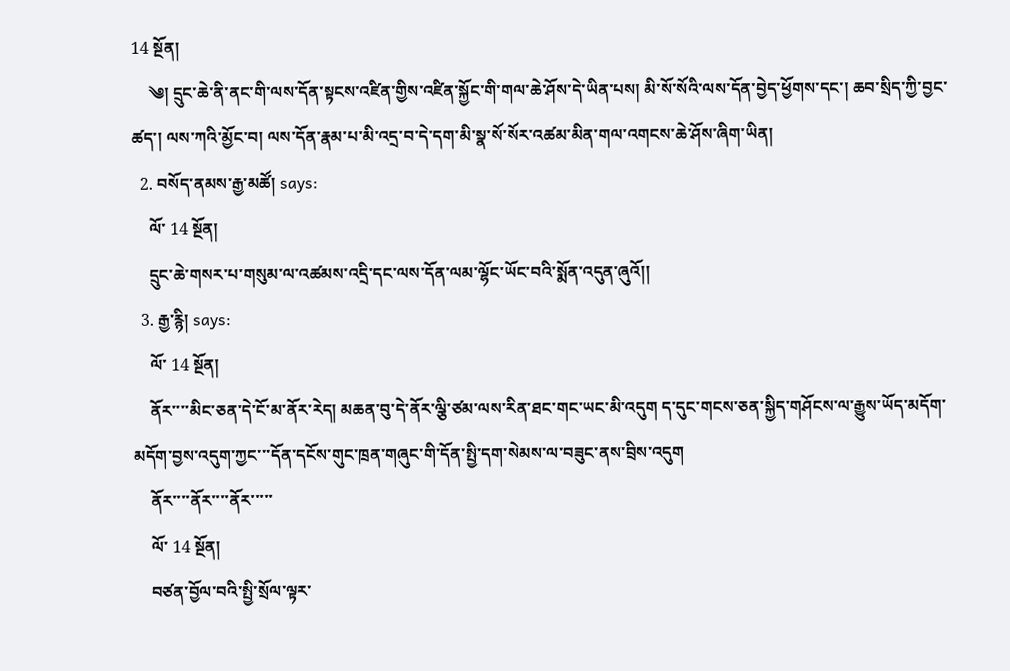14 སྔོན།
    ༄། དྲུང་ཆེ་ནི་ནང་གི་ལས་དོན་སྟངས་འཛིན་གྱིས་འཛིན་སྐྱོང་གི་གལ་ཆེ་ཤོས་དེ་ཡིན་པས། མི་སོ་སོའི་ལས་དོན་བྱེད་ཕྱོགས་དང་། ཆབ་སྲིད་ཀྱི་བྱང་ཚད་། ལས་ཀའི་མྱོང་བ། ལས་དོན་རྣམ་པ་མི་འདྲ་བ་དེ་དག་མི་སྣ་སོ་སོར་འཚམ་མིན་གལ་འགངས་ཆེ་ཤོས་ཞིག་ཡིན།
  2. བསོད་ནམས་རྒྱ་མཚོ། says:
    ལོ་ 14 སྔོན།
    དྲུང་ཆེ་གསར་པ་གསུམ་ལ་འཚམས་འདྲི་དང་ལས་དོན་ལམ་ལྷོང་ཡོང་བའི་སྨོན་འདུན་ཞུའོ།།
  3. རྒྱ་རྙི། says:
    ལོ་ 14 སྔོན།
    ནོར་་་་མིང་ཅན་དེ་ངོ་མ་ནོར་རེད། མཆན་བུ་དེ་ནོར་ལྕི་ཙམ་ལས་རིན་ཐང་གང་ཡང་མི་འདུག ད་དུང་གངས་ཅན་སྐྱིད་གཤོངས་ལ་རྒྱུས་ཡོད་མདོག་མདོག་བྱས་འདུག་ཀྱང་་་དོན་དངོས་གུང་ཁྲན་གཞུང་གི་དོན་སྤྱི་དག་སེམས་ལ་བཟུང་ནས་བྲིས་འདུག
    ནོར་་་་ནོར་་་་ནོར་་་་་
    ལོ་ 14 སྔོན།
    བཙན་བྱོལ་བའི་སྤྱི་སྲོལ་ལྟར་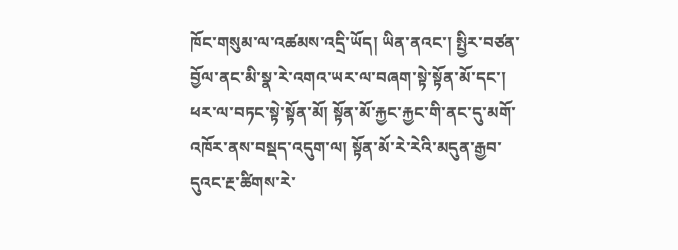ཁོང་གསུམ་ལ་འཚམས་འདྲི་ཡོད། ཡིན་ནའང་། སྤྱིར་བཙན་བྱོལ་ནང་མི་སྣ་རེ་འགའ་ཡར་ལ་བཞག་སྟེ་སྟོན་མོ་དང་། ཕར་ལ་བཏང་སྟེ་སྟོན་མོ། སྟོན་མོ་རྐྱང་རྐྱང་གི་ནང་དུ་མགོ་འཁོར་ནས་བསྡད་འདུག་ལ། སྟོན་མོ་རེ་རེའི་མདུན་རྒྱབ་དུའང་རྔ་ཚིགས་རེ་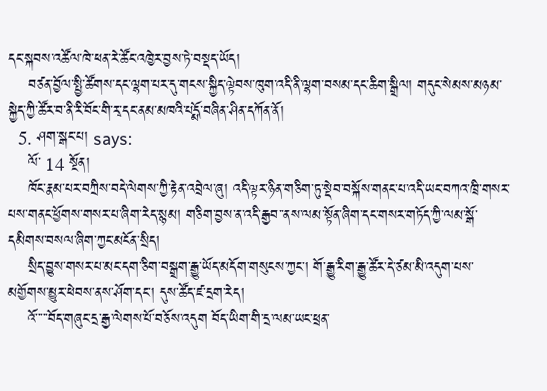དང་སྐབས་འཚོལ་ཁེ་ཕན་རེ་ཚོང་འཁྱེར་བྱས་ཏེ་བསྡད་ཡོད།
    བཙན་བྱོལ་སྤྱི་ཚོགས་དང་ལྷག་པར་དུ་གངས་སྐྱིད་ལྟེབས་ཁུག་འདི་ནི་ལྷག་བསམ་དང་ཆིག་སྒྲིལ། གདུང་སེམས་མཉམ་སྐྱེད་ཀྱི་ཚོར་བ་ནི་རི་བོང་གི་རྭ་དང་ནམ་མཁའི་པདྨོ་བཞིན་ཤིན་དཀོན་ནོ།
  5. ཤག་སྒང་པ། says:
    ལོ་ 14 སྔོན།
    ཁོང་རྣམ་པར་བཀྲིས་བདེ་ལེགས་ཀྱི་རྟེན་འབྲེལ་ཞུ། འདི་ལྟར་ཉིན་གཅིག་ཏུ་སྡེབ་བསྐོས་གནང་པ་འདི་ཡང་བཀའ་ཁྲི་གསར་པས་གནང་ཕྱོགས་གསར་པ་ཞིག་རེད་སྙམ། གཅིག་བྱས་ན་འདི་རྒྱབ་་ནས་ལམ་སྟོན་ཞིག་དང་གསར་གཏོད་ཀྱི་ལམ་སྒོ་དམིགས་བསལ་ཞིག་ཀྱང་མངོན་སྲིད།
    སྲིད་བྱུས་གསར་པ་མང་དག་ཅིག་བསྒྲག་རྒྱུ་ཡོད་མདོག་གསུངས་ཀྱང་། གོ་རྒྱུ་རིག་རྒྱུ་ཚོར་དེ་ཙམ་མི་འདུག་པས་མགྱོགས་མྱུར་ཕེབས་ནས་ཤོག་དང་། དུས་ཚོད་ཛ་དྲག་རེད།
    འོ་་་་་བོད་གཞུང་དྲ་རྒྱ་ལེགས་པོ་བཅོས་འདུག བོད་ཡིག་གི་དྲ་ལམ་ཡང་ཕྲན་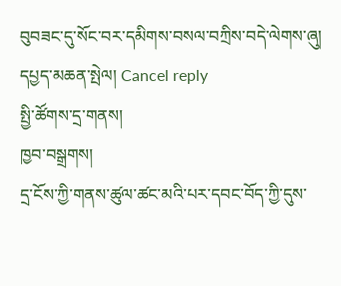བུབཟང་དུ་སོང་བར་དམིགས་བསལ་བཀྲིས་བདེ་ལེགས་ཞུ།
དཔྱད་མཆན་སྤེལ། Cancel reply
སྤྱི་ཚོགས་དྲ་གནས།
ཁྱབ་བསྒྲགས།
དྲ་ངོས་ཀྱི་གནས་ཚུལ་ཚང་མའི་པར་དབང་བོད་ཀྱི་དུས་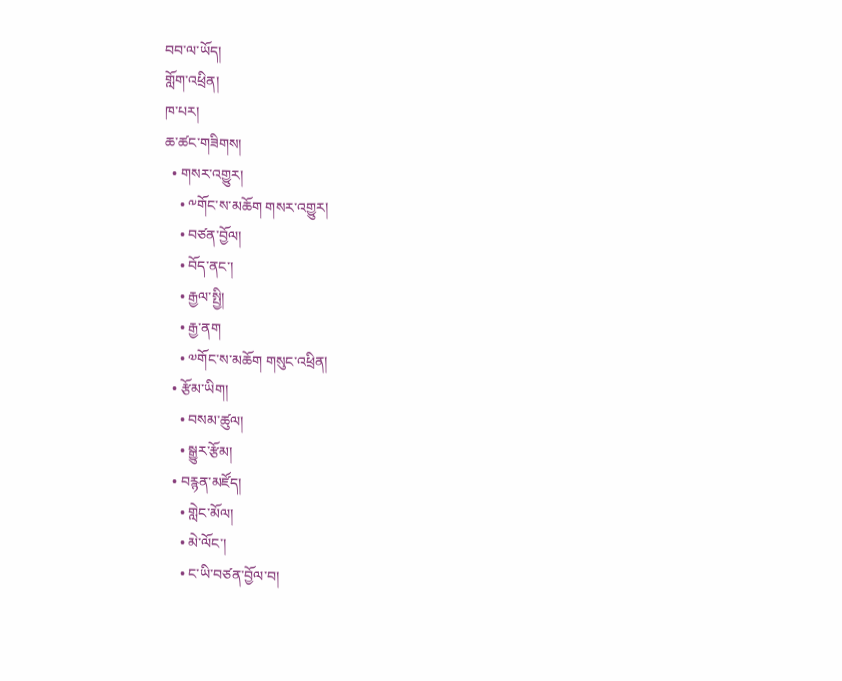བབ་ལ་ཡོད།
གློག་འཕྲིན།
ཁ་པར།
ཆ་ཚང་གཟིགས།
  • གསར་འགྱུར།
    • ༸གོང་ས་མཆོག གསར་འགྱུར།
    • བཙན་བྱོལ།
    • བོད་ནང་།
    • རྒྱལ་སྤྱི།
    • རྒྱ་ནག
    • ༧གོང་ས་མཆོག གསུང་འཕྲིན།
  • རྩོམ་ཡིག།
    • བསམ་ཚུལ།
    • སྒྱུར་རྩོམ།
  • བརྙན་མཛོད།
    • གླེང་མོལ།
    • མེ་ལོང་།
    • ང་ཡི་བཙན་བྱོལ་བ།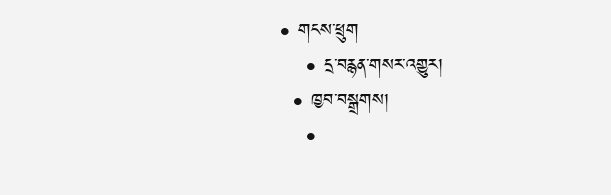• གངས་ཕྲུག
    • དྲ་བརྙན་གསར་འགྱུར།
  • ཁྱབ་བསྒྲགས།
    •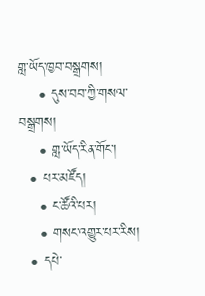གླ་ཡོད་ཁྱབ་བསྒྲགས།
    • དུས་བབ་ཀྱི་གསལ་བསྒྲགས།
    • གླ་ཡོད་རིན་གོང་།
  • པར་མཛོད།
    • ང་ཚོའི་པར།
    • གསང་འགྱུར་པར་རིས།
  • དཔེ་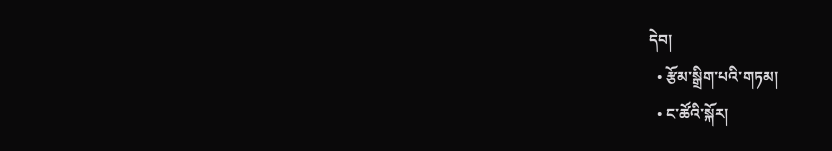དེབ།
  • རྩོམ་སྒྲིག་པའི་གཏམ།
  • ང་ཚོའི་སྐོར།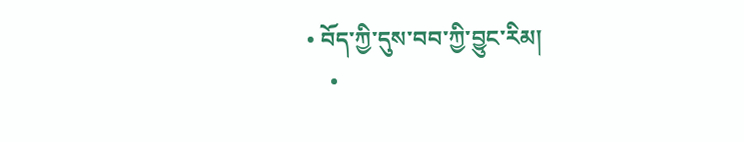• བོད་ཀྱི་དུས་བབ་ཀྱི་བྱུང་རིམ།
    •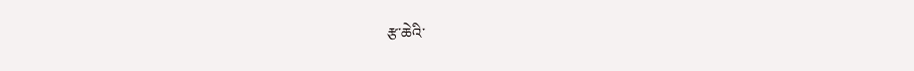རྩ་ཆེའི་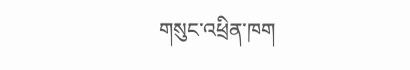གསུང་འཕྲིན་ཁག